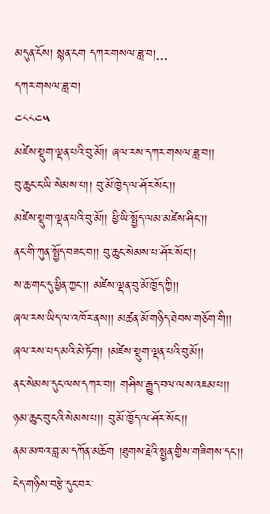མདུན་ངོས། སྙན་ངག དཀར་གསལ་ཟླ་བ།...
དཀར་གསལ་ཟླ་བ།
༤༨༨༤༥
མཛེས་སྡུག་ལྡན་པའི་བུ་མོ།། ཞལ་རས་དཀར་གསལ་ཟླ་བ།།
བུ་ཆུང་ང་ཡི་སེམས་པ།། བུ་མོ་ཁྱེད་ལ་ཤོར་སོང་།།
མཛེས་སྡུག་ལྡན་པའི་བུ་མོ།། ཕྱི་ཡི་སྤྱོད་ལམ་མཛེས་ཤིང་།།
ནང་གི་ཀུན་སྤྱོད་བཟང་བ།། བུ་ཆུང་སེམས་པ་ཤོར་སོང།།
ས་ཆ་གང་དུ་ཕྱིན་ཀྱང་།། མཛེས་ལྡན་བུ་མོ་ཁྱོད་ཀྱི།།
ཞལ་རས་ཡིད་ལ་འཁོར་ནས།། མཚན་མོ་གཉིད་ཐེབས་གཅོག་གི།།
ཞལ་རས་པད་མའི་མེ་ཏོག། །མཛེས་སྡུག་ལྡན་པའི་བུ་མོ།།
ནང་སེམས་དུང་ལས་དཀར་བ།། གཤིས་རྒྱུད་བལ་ལས་འཇམ་པ།།
ཉམ་ཆུང་བུ་ངའི་སེམས་པ།། བུ་མོ་ཁྱོད་ལ་ཤོར་སོང་།།
ནམ་མཁའ་བླ་མ་དཀོན་མཆོག །ཐུགས་རྗེའི་སྤྱན་གྱིས་གཟིགས་དང་།།
ངེད་གཉིས་བརྩེ་དུང་བར་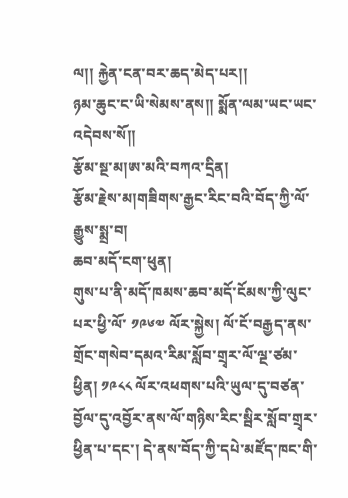ལ།། རྐྱེན་ངན་བར་ཆད་མེད་པར།།
ཉམ་ཆུང་ང་ཡི་སེམས་ནས།། སྨོན་ལམ་ཡང་ཡང་འདེབས་སོ།།
རྩོམ་སྔ་མ།ཨ་མའི་བཀའ་དྲིན།
རྩོམ་རྗེས་མ།གཟིགས་རྒྱང་རིང་བའི་བོད་ཀྱི་ལོ་རྒྱུས་སྨྲ་བ།
ཆབ་མདོ་ངག་ཕུན།
གུས་པ་ནི་མདོ་ཁམས་ཆབ་མདོ་ངོམས་ཀྱི་ལུང་པར་ཕྱི་ལོ་ ༡༩༦༧ ལོར་སྐྱེས། ལོ་ངོ་བརྒྱད་ནས་གྲོང་གསེབ་དམའ་རིམ་སློབ་གྲྭར་ལོ་ལྔ་ཙམ་ཕྱིན། ༡༩༨༨ ལོར་འཕགས་པའི་ཡུལ་དུ་བཙན་བྱོལ་དུ་འབྱོར་ནས་ལོ་གཉིས་རིང་སྦིར་སློབ་གྲྭར་ཕྱིན་པ་དང་། དེ་ནས་བོད་ཀྱི་དཔེ་མཛོད་ཁང་གི་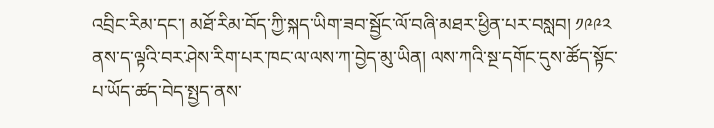འབྲིང་རིམ་དང་། མཐོ་རིམ་བོད་ཀྱི་སྐད་ཡིག་ཟབ་སྦྱོང་ལོ་བཞི་མཐར་ཕྱིན་པར་བསླབ། ༡༩༩༢ ནས་ད་ལྟའི་བར་ཤེས་རིག་པར་ཁང་ལ་ལས་ཀ་བྱེད་མུ་ཡིན། ལས་ཀའི་སྔ་དགོང་དུས་ཚོད་སྟོང་པ་ཡོད་ཚད་བེད་སྤྱད་ནས་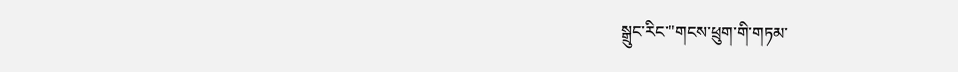སྒྲུང་རིང་"གངས་ཕྲུག་གི་གཏམ་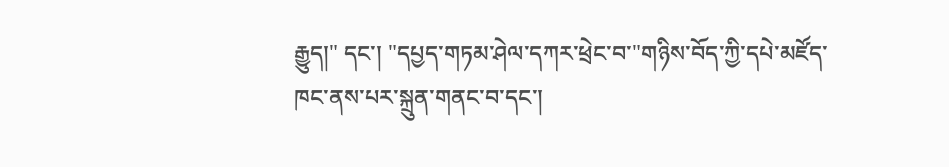རྒྱུད།" དང་། "དཔྱད་གཏམ་ཤེལ་དཀར་ཕྲེང་བ་"གཉིས་བོད་ཀྱི་དཔེ་མཛོད་ཁང་ནས་པར་སྐྲུན་གནང་བ་དང་།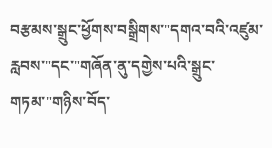བརྩམས་སྒྲུང་ཕྱོགས་བསྒྲིགས་"དགའ་བའི་འཛུམ་རླབས་"དང་"གཞོན་ནུ་དགྱེས་པའི་སྒྲུང་གཏམ་"གཉིས་བོད་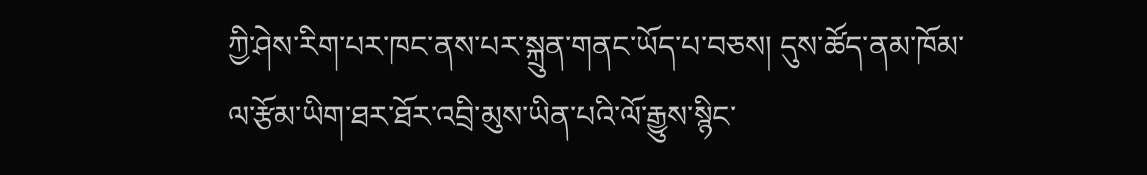ཀྱི་ཤེས་རིག་པར་ཁང་ནས་པར་སྐྲུན་གནང་ཡོད་པ་བཅས། དུས་ཚོད་ནམ་ཁོམ་ལ་རྩོམ་ཡིག་ཐར་ཐོར་འབྲི་མུས་ཡིན་པའི་ལོ་རྒྱུས་སྙིང་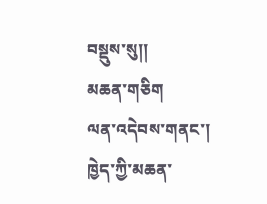བསྡུས་སུ།།
མཆན་གཅིག
ལན་འདེབས་གནང་།
ཁྱེད་ཀྱི་མཆན་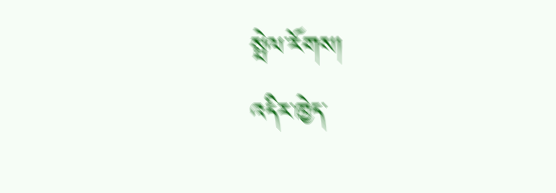སྤེལ་རོགས།
འདིར་ཁྱེད་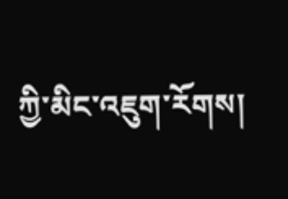ཀྱི་མིང་འཇུག་རོགས།